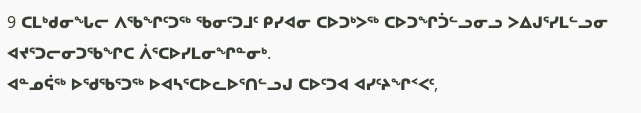9 ᑕᒪᒃᑯᓂᖓᓕ ᐱᖃᖏᑦᑐᖅ ᖃᓂᑦᑐᒧᑦ ᑭᓯᐊᓂ ᑕᐅᑐᒃᐳᖅ ᑕᐅᑐᖏᑑᓪᓗᓂᓗ ᐳᐃᒍᕐᓯᒪᓪᓗᓂ ᐊᔪᕐᑐᓕᓂᑐᖃᖏᑕ ᐲᕐᑕᐅᓯᒪᓂᖏᓐᓂᒃ.
ᐊᓐᓄᕌᖅ ᐅᖁᖃᕐᑐᖅ ᐅᐊᓴᕐᑕᐅᓚᐅᕐᑎᓪᓗᒍ ᑕᐅᑦᑐᐊ ᐊᓯᑦᔨᖏᑉᐸᑦ,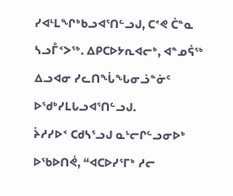ᓯᐊᒻᒪᖏᒃᑲᓗᐊᕐᑎᓪᓗᒍ, ᑕᕝᕙ ᑖᓐᓇ ᓴᓗᒤᑉᐳᖅ. ᐃᑭᑕᐅᔭᕆᐊᓕᒃ, ᐊᓐᓄᕌᖅ ᐃᓗᐊᓂ ᓯᓚᑎᖔᖓᓂᓘᓐᓃᑦ ᐅᖁᒃᓯᒪᒐᓗᐊᕐᑎᓪᓗᒍ.
ᔩᓱᓯᐅᑉ ᑕᑯᓴᕐᓗᒍ ᓇᒡᓕᒋᓪᓗᓂᐅᒃ ᐅᖃᐅᑎᕚ, “ᐊᑕᐅᓯᕐᒥᒃ ᓱᓕ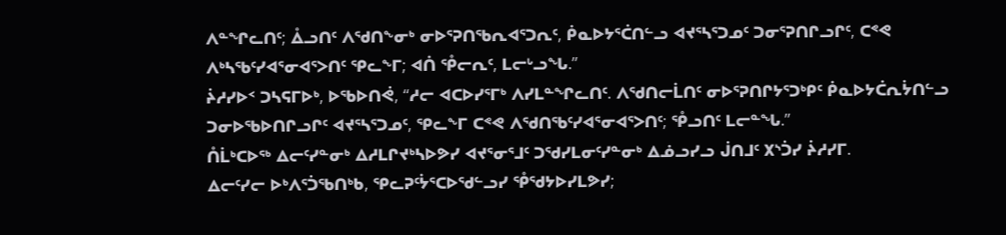ᐱᓐᖏᓚᑎᑦ; ᐂᓗᑎᑦ ᐱᖁᑎᖕᓂᒃ ᓂᐅᕐᕈᑎᖃᕆᐊᕐᑐᕆᑦ, ᑮᓇᐅᔭᕐᑖᑎᓪᓗ ᐊᔪᕐᓴᕐᑐᓄᑦ ᑐᓂᕐᕈᑎᒋᓗᒋᑦ, ᑕᕝᕙ ᐱᒃᓴᖃᑦᓯᐊᕐᓂᐊᕐᐳᑎᑦ ᕿᓚᖕᒥ; ᐊᑏ ᕾᓕᕆᑦ, ᒪᓕᒡᓗᖓ.”
ᔩᓱᓯᐅᑉ ᑐᓴᕋᒥᐅᒃ, ᐅᖃᐅᑎᕚ, “ᓱᓕ ᐊᑕᐅᓯᕐᒥᒃ ᐱᓯᒪᓐᖏᓚᑎᑦ. ᐱᖁᑎᓕᒫᑎᑦ ᓂᐅᕐᕈᑎᒋᔭᕐᑐᒃᑭᑦ ᑮᓇᐅᔭᑖᕆᔮᑎᓪᓗ ᑐᓂᐅᖃᐅᑎᒋᓗᒋᑦ ᐊᔪᕐᓴᕐᑐᓄᑦ, ᕿᓚᖕᒥ ᑕᕝᕙ ᐱᖁᑎᖃᑦᓯᐊᕐᓂᐊᕐᐳᑎᑦ; ᕾᓗᑎᑦ ᒪᓕᓐᖓ.”
ᑍᒫᒃᑕᐅᖅ ᐃᓕᑦᓯᓐᓂᒃ ᐃᓱᒪᒋᔪᒃᓴᐅᕗᓯ ᐊᔪᕐᓂᕐᒧᑦ ᑐᖁᓯᒪᓂᑦᓯᓐᓂᒃ ᐃᓅᓗᓯᓗ ᒎᑎᒧᑦ ᙭ᔅᑑᓯ ᔩᓱᓯᒥ.
ᐃᓕᑦᓯᓕ ᐅᒃᐱᕐᑑᖃᑎᒃᑲ, ᕿᓚᕈᑦᔮᕐᑕᐅᖁᓪᓗᓯ ᕾᖁᔭᐅᓯᒪᕗᓯ;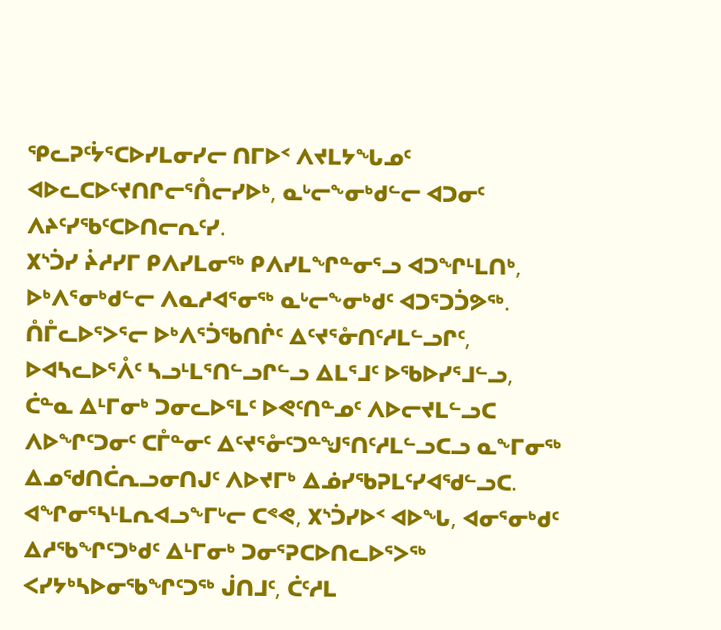ᕿᓚᕈᑦᔮᕐᑕᐅᓯᒪᓂᓯᓕ ᑎᒥᐅᑉ ᐱᔪᒪᔭᖓᓄᑦ ᐊᐅᓚᑕᐅᑦᔪᑎᒋᓕᕐᑍᓕᓯᐅᒃ, ᓇᒡᓕᖕᓂᒃᑯᓪᓕ ᐊᑐᓂᑦ ᐱᔨᑦᓯᖃᑦᑕᐅᑎᓕᕆᑦᓯ.
᙭ᔅᑑᓯ ᔩᓱᓯᒥ ᑭᐱᓯᒪᓂᖅ ᑭᐱᓯᒪᖏᓐᓂᕐᓗ ᐊᑐᖏᒻᒪᑎᒃ, ᐅᒃᐱᕐᓂᒃᑯᓪᓕ ᐱᓇᓱᐊᕐᓂᖅ ᓇᒡᓕᖕᓂᒃᑯᑦ ᐊᑐᕐᑐᑑᕗᖅ.
ᑍᒤᓚᐅᕐᐳᕐᓕ ᐅᒃᐱᕐᑑᖃᑎᒌᑦ ᐃᑦᔪᕐᓁᑎᑦᓱᒪᓪᓗᒋᑦ, ᐅᐊᓴᓚᐅᕐᐰᑦ ᓴᓗᒻᒪᕐᑎᓪᓗᒋᓪᓗ ᐃᒪᕐᒧᑦ ᐅᖃᐅᓯᕐᒧᓪᓗ,
ᑖᓐᓇ ᐃᒻᒥᓂᒃ ᑐᓂᓚᐅᕐᒪᑦ ᐅᕙᑦᑎᓐᓄᑦ ᐱᐅᓕᔪᒪᓪᓗᑕ ᐱᐅᖏᑦᑐᓂᑦ ᑕᒤᓐᓂᑦ ᐃᑦᔪᕐᓁᑦᑐᓐᖑᕐᑎᑦᓱᒪᓪᓗᑕᓗ ᓇᖕᒥᓂᖅ ᐃᓄᖁᑎᑖᕆᓗᓂᑎᒍᑦ ᐱᐅᔪᒥᒃ ᐃᓅᓯᖃᕈᒪᑦᓯᐊᖁᓪᓗᑕ.
ᐊᖏᓂᕐᓴᒻᒪᕆᐊᓗᖕᒥᒡᓕ ᑕᕝᕙ, ᙭ᔅᑑᓯᐅᑉ ᐊᐅᖓ, ᐊᓂᕐᓂᒃᑯᑦ ᐃᓱᖃᖏᑦᑐᒃᑯᑦ ᐃᒻᒥᓂᒃ ᑐᓂᕐᕈᑕᐅᑎᓚᐅᕐᐳᖅ ᐸᓯᔭᒃᓴᐅᓂᖃᖏᑦᑐᖅ ᒎᑎᒧᑦ, ᑖᑦᓱᒪ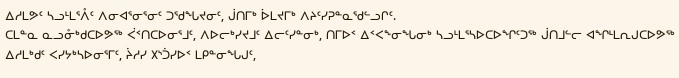ᐃᓱᒪᕗᑦ ᓴᓗᒻᒪᕐᐰᑦ ᐱᓂᐊᕐᓂᕐᓂᑦ ᑐᖁᖓᔪᓂᑦ, ᒎᑎᒥᒃ ᐆᒪᔪᒥᒃ ᐱᔨᑦᓯᕈᓐᓇᖁᓪᓗᒋᑦ.
ᑕᒪᓐᓇ ᓇᓗᓁᒃᑯᑕᐅᕗᖅ ᐹᑉᑎᑕᐅᓂᕐᒧᑦ, ᐱᐅᓕᒃᓯᔪᒧᑦ ᐃᓕᑦᓯᓐᓂᒃ, ᑎᒥᐅᑉ ᐃᑉᐸᖕᓂᖓᓂᒃ ᓴᓗᒻᒪᕐᓴᐅᑕᐅᖏᑦᑐᖅ ᒎᑎᒧᓪᓕ ᐊᖏᒻᒪᕆᒍᑕᐅᕗᖅ ᐃᓱᒪᒃᑯᑦ ᐸᓯᔭᒃᓴᐅᓂᕐᒥᑦ, ᔩᓱᓯ ᙭ᔅᑑᓯᐅᑉ ᒪᑭᓐᓂᖓᒍᑦ,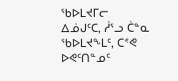ᖃᐅᒪᔪᒥᓕ ᐃᓅᒍᑦᑕ, ᓲᕐᓗ ᑖᓐᓇ ᖃᐅᒪᔪᖕᒪᑦ, ᑕᕝᕙ ᐅᕙᑦᑎᓐᓄᑦ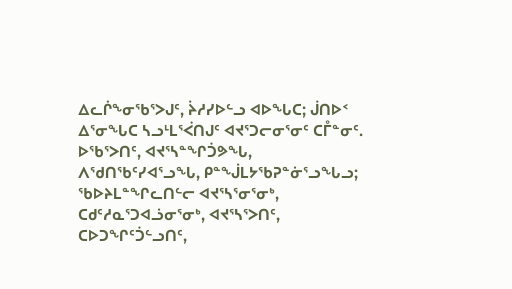ᐃᓚᒌᖕᓂᖃᕐᐳᒍᑦ, ᔩᓱᓯᐅᓪᓗ ᐊᐅᖓᑕ; ᒎᑎᐅᑉ ᐃᕐᓂᖓᑕ ᓴᓗᒻᒪᕐᐹᑎᒍᑦ ᐊᔪᕐᑐᓕᓂᕐᓂᑦ ᑕᒤᓐᓂᑦ.
ᐅᖃᕐᐳᑎᑦ, ᐊᔪᕐᓴᓐᖏᑑᕗᖓ, ᐱᖁᑎᖃᑦᓯᐊᕐᓗᖓ, ᑭᓐᖒᒪᔭᖃᕈᓐᓃᕐᓗᖓᓗ; ᖃᐅᔨᒪᓐᖏᓚᑎᓪᓕ ᐊᔪᕐᓴᕐᓂᕐᓂᒃ, ᑕᑯᑦᓱᓇᕐᑐᐊᓘᓂᕐᓂᒃ, ᐊᔪᕐᓴᕐᐳᑎᑦ, ᑕᐅᑐᖏᑦᑑᓪᓗᑎᑦ,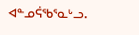ᐊᓐᓄᕌᖃᕐᓇᒡᓗ.